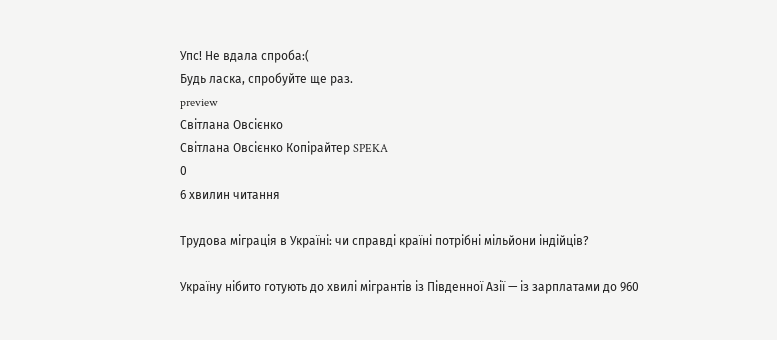Упс! Не вдала спроба:(
Будь ласка, спробуйте ще раз.
preview
Світлана Овсієнко
Світлана Овсієнко Копірайтер SPEKA
0
6 хвилин читання

Трудова міграція в Україні: чи справді країні потрібні мільйони індійців?

Україну нібито готують до хвилі мігрантів із Південної Азії — із зарплатами до 960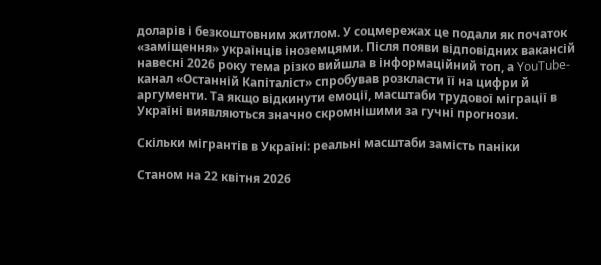доларів і безкоштовним житлом. У соцмережах це подали як початок «заміщення» українців іноземцями. Після появи відповідних вакансій навесні 2026 року тема різко вийшла в інформаційний топ, а YouTube-канал «Останній Капіталіст» спробував розкласти її на цифри й аргументи. Та якщо відкинути емоції, масштаби трудової міграції в Україні виявляються значно скромнішими за гучні прогнози.

Скільки мігрантів в Україні: реальні масштаби замість паніки

Станом на 22 квітня 2026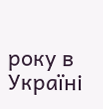року в Україні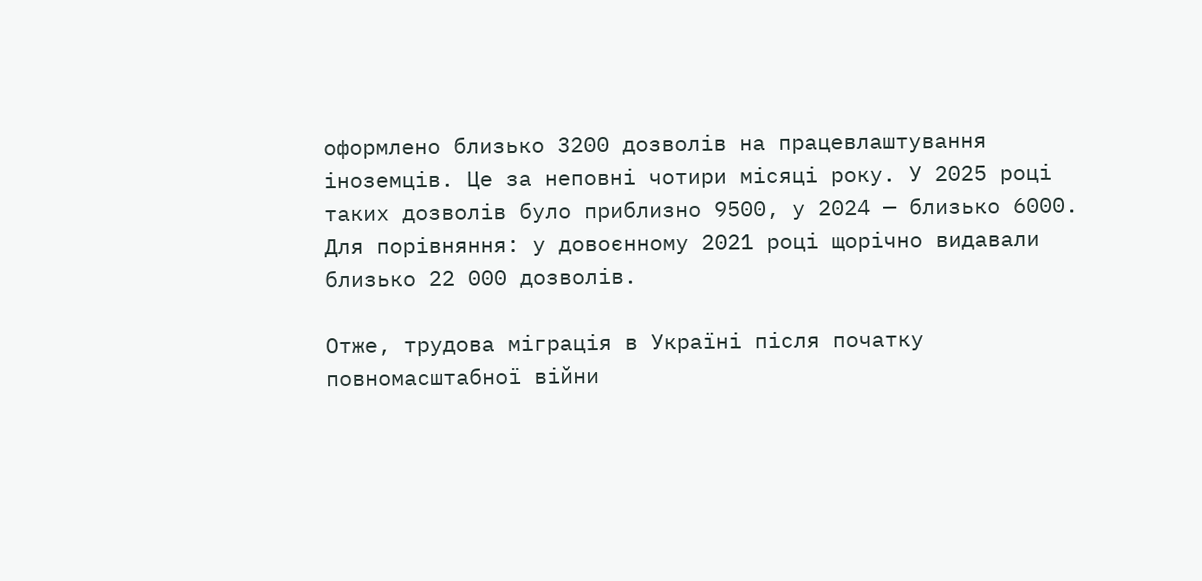оформлено близько 3200 дозволів на працевлаштування іноземців. Це за неповні чотири місяці року. У 2025 році таких дозволів було приблизно 9500, у 2024 — близько 6000. Для порівняння: у довоєнному 2021 році щорічно видавали близько 22 000 дозволів.

Отже, трудова міграція в Україні після початку повномасштабної війни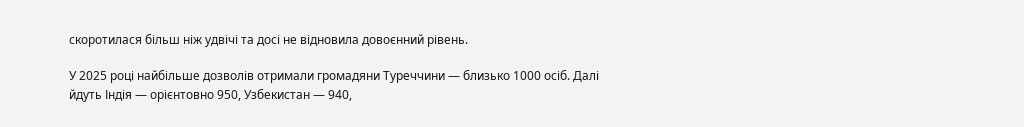скоротилася більш ніж удвічі та досі не відновила довоєнний рівень.

У 2025 році найбільше дозволів отримали громадяни Туреччини — близько 1000 осіб. Далі йдуть Індія — орієнтовно 950, Узбекистан — 940,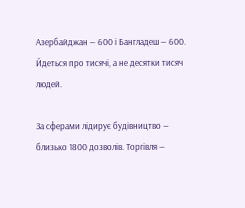Азербайджан — 600 і Бангладеш — 600. Йдеться про тисячі, а не десятки тисяч людей.

За сферами лідирує будівництво — близько 1800 дозволів. Торгівля —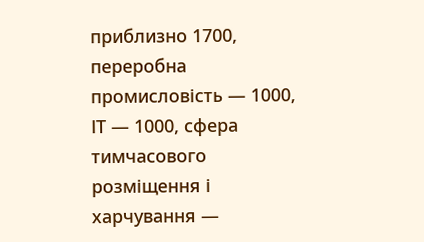приблизно 1700, переробна промисловість — 1000, ІТ — 1000, сфера тимчасового розміщення і харчування —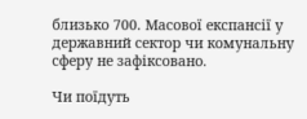близько 700. Масової експансії у державний сектор чи комунальну сферу не зафіксовано.

Чи поїдуть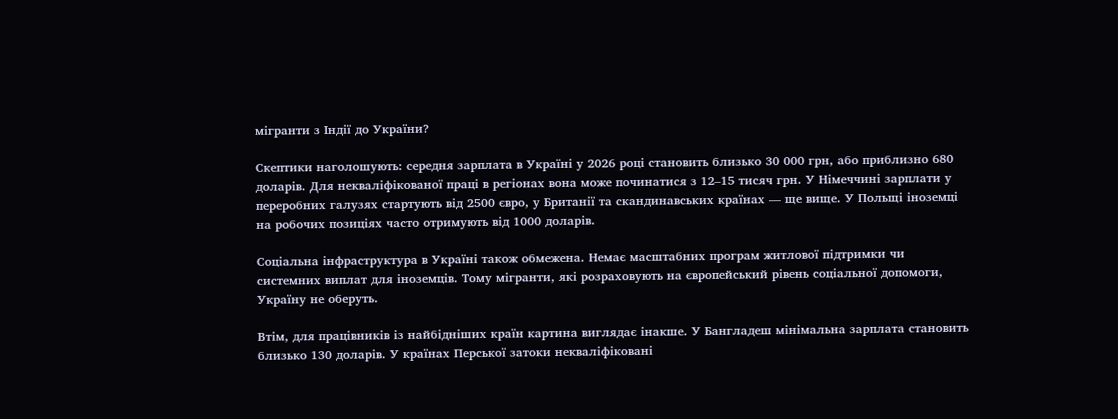мігранти з Індії до України?

Скептики наголошують: середня зарплата в Україні у 2026 році становить близько 30 000 грн, або приблизно 680 доларів. Для некваліфікованої праці в регіонах вона може починатися з 12–15 тисяч грн. У Німеччині зарплати у переробних галузях стартують від 2500 євро, у Британії та скандинавських країнах — ще вище. У Польщі іноземці на робочих позиціях часто отримують від 1000 доларів.

Соціальна інфраструктура в Україні також обмежена. Немає масштабних програм житлової підтримки чи системних виплат для іноземців. Тому мігранти, які розраховують на європейський рівень соціальної допомоги, Україну не оберуть.

Втім, для працівників із найбідніших країн картина виглядає інакше. У Бангладеш мінімальна зарплата становить близько 130 доларів. У країнах Перської затоки некваліфіковані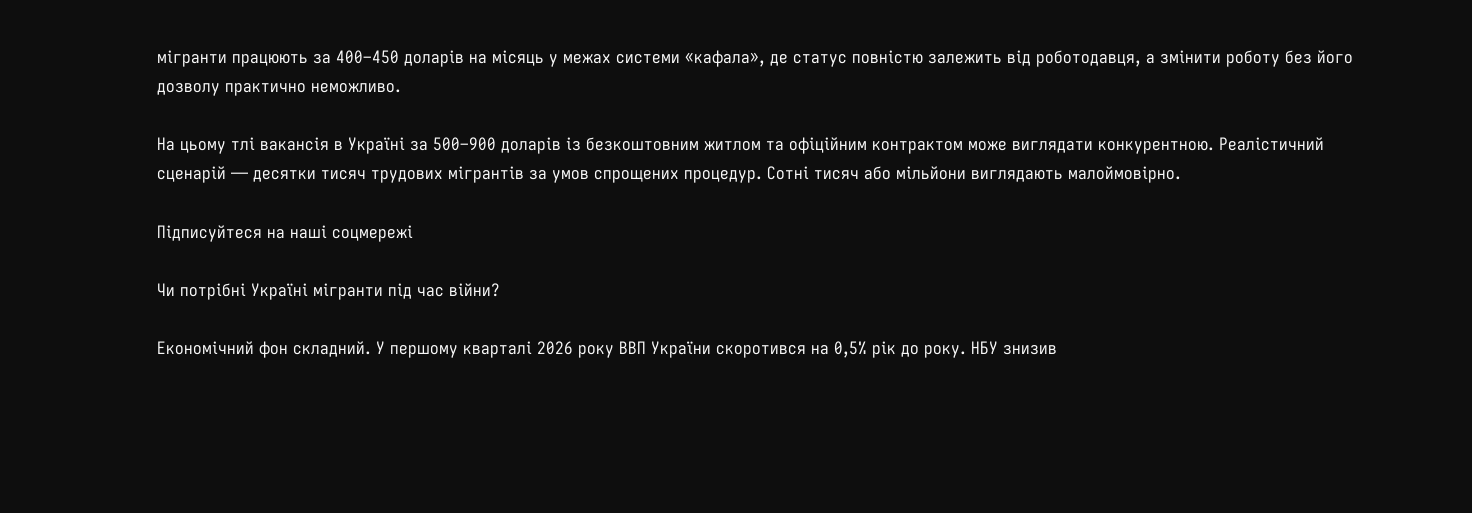мігранти працюють за 400–450 доларів на місяць у межах системи «кафала», де статус повністю залежить від роботодавця, а змінити роботу без його дозволу практично неможливо.

На цьому тлі вакансія в Україні за 500–900 доларів із безкоштовним житлом та офіційним контрактом може виглядати конкурентною. Реалістичний сценарій — десятки тисяч трудових мігрантів за умов спрощених процедур. Сотні тисяч або мільйони виглядають малоймовірно.

Підписуйтеся на наші соцмережі

Чи потрібні Україні мігранти під час війни?

Економічний фон складний. У першому кварталі 2026 року ВВП України скоротився на 0,5% рік до року. НБУ знизив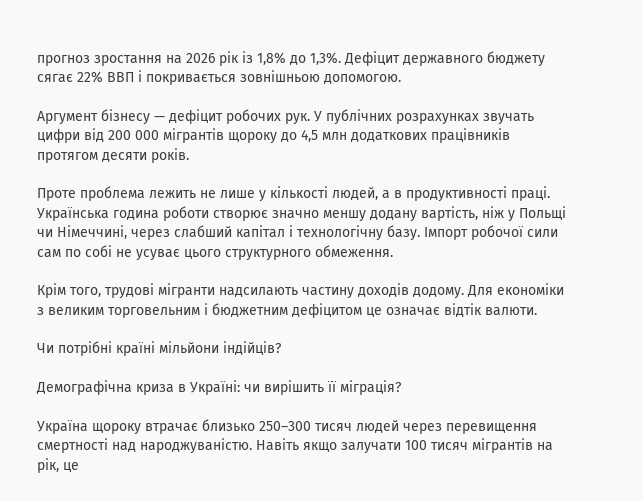прогноз зростання на 2026 рік із 1,8% до 1,3%. Дефіцит державного бюджету сягає 22% ВВП і покривається зовнішньою допомогою.

Аргумент бізнесу — дефіцит робочих рук. У публічних розрахунках звучать цифри від 200 000 мігрантів щороку до 4,5 млн додаткових працівників протягом десяти років.

Проте проблема лежить не лише у кількості людей, а в продуктивності праці. Українська година роботи створює значно меншу додану вартість, ніж у Польщі чи Німеччині, через слабший капітал і технологічну базу. Імпорт робочої сили сам по собі не усуває цього структурного обмеження.

Крім того, трудові мігранти надсилають частину доходів додому. Для економіки з великим торговельним і бюджетним дефіцитом це означає відтік валюти.

Чи потрібні країні мільйони індійців?

Демографічна криза в Україні: чи вирішить її міграція?

Україна щороку втрачає близько 250–300 тисяч людей через перевищення смертності над народжуваністю. Навіть якщо залучати 100 тисяч мігрантів на рік, це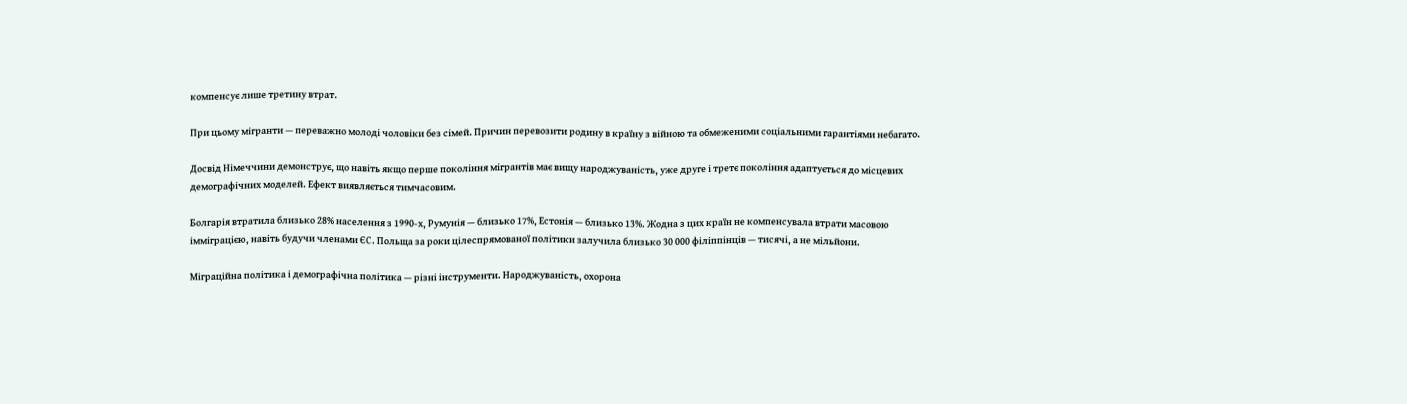компенсує лише третину втрат.

При цьому мігранти — переважно молоді чоловіки без сімей. Причин перевозити родину в країну з війною та обмеженими соціальними гарантіями небагато.

Досвід Німеччини демонструє, що навіть якщо перше покоління мігрантів має вищу народжуваність, уже друге і третє покоління адаптується до місцевих демографічних моделей. Ефект виявляється тимчасовим.

Болгарія втратила близько 28% населення з 1990-х, Румунія — близько 17%, Естонія — близько 13%. Жодна з цих країн не компенсувала втрати масовою імміграцією, навіть будучи членами ЄС. Польща за роки цілеспрямованої політики залучила близько 30 000 філіппінців — тисячі, а не мільйони.

Міграційна політика і демографічна політика — різні інструменти. Народжуваність, охорона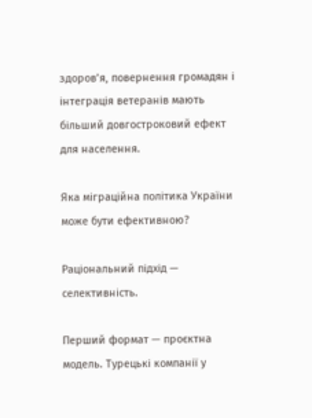здоров’я, повернення громадян і інтеграція ветеранів мають більший довгостроковий ефект для населення.

Яка міграційна політика України може бути ефективною?

Раціональний підхід — селективність.

Перший формат — проєктна модель. Турецькі компанії у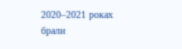2020–2021 роках брали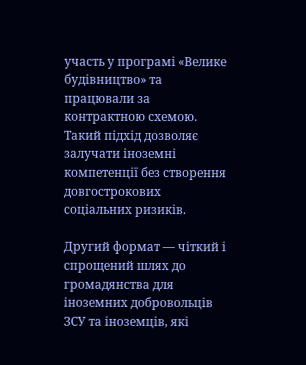участь у програмі «Велике будівництво» та працювали за контрактною схемою. Такий підхід дозволяє залучати іноземні компетенції без створення довгострокових соціальних ризиків.

Другий формат — чіткий і спрощений шлях до громадянства для іноземних добровольців ЗСУ та іноземців, які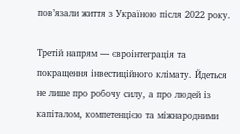пов’язали життя з Україною після 2022 року.

Третій напрям — євроінтеграція та покращення інвестиційного клімату. Йдеться не лише про робочу силу, а про людей із капіталом, компетенцією та міжнародними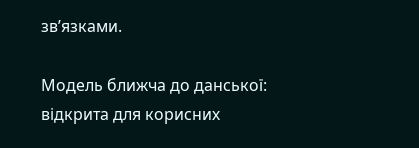зв’язками.

Модель ближча до данської: відкрита для корисних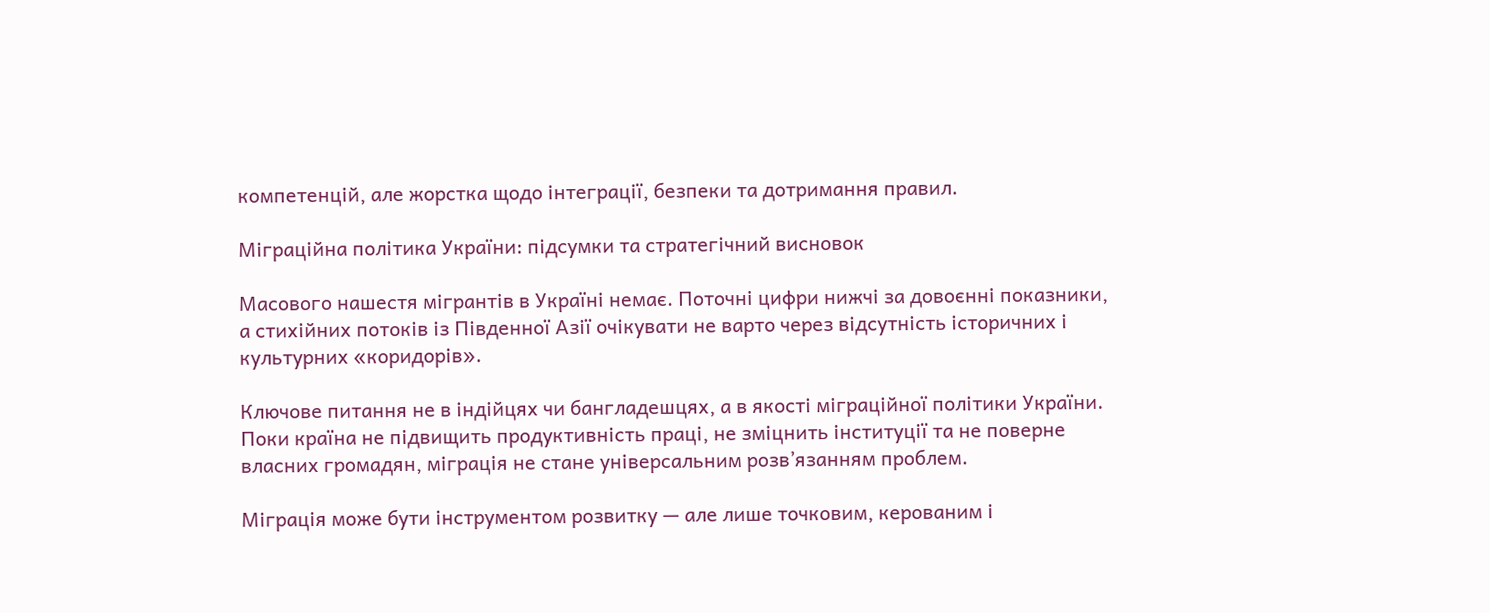компетенцій, але жорстка щодо інтеграції, безпеки та дотримання правил.

Міграційна політика України: підсумки та стратегічний висновок

Масового нашестя мігрантів в Україні немає. Поточні цифри нижчі за довоєнні показники, а стихійних потоків із Південної Азії очікувати не варто через відсутність історичних і культурних «коридорів».

Ключове питання не в індійцях чи бангладешцях, а в якості міграційної політики України. Поки країна не підвищить продуктивність праці, не зміцнить інституції та не поверне власних громадян, міграція не стане універсальним розв’язанням проблем.

Міграція може бути інструментом розвитку — але лише точковим, керованим і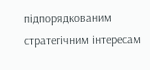підпорядкованим стратегічним інтересам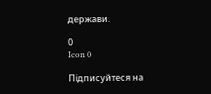держави.

0
Icon 0

Підписуйтеся на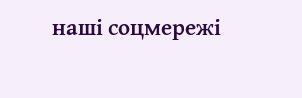наші соцмережі